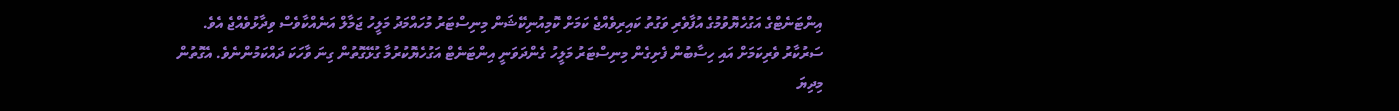އިންޓަނެޓްގެ އަގުހެޔޮވުމުގެ އުފާވެރި ވަގުތު ކައިރިވެއްޖެ ކަމަށް ކޮމިއުނިކޭޝަން މިނިސްޓަރު މުހައްމަދު މަލީހު ޖަމާލް އަނެއްކާވެސް ވިދާޅުވެއްޖެ އެވެ.
ސަރުކާރު ވެރިކަމަށް އައި ހިސާބުން ފެށިގެން މިނިސްޓަރު މަލީހު ގެންދަވަނީ އިންޓަނެޓް އަގުހެޔޮކުރުމާ ގުޅޭގޮތުން ގިނަ ވާހަކަ ދައްކަމުންނެވެ. އެގޮތުން މިދިޔަ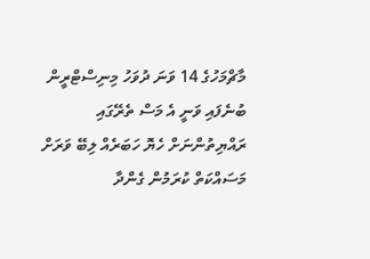މާޗްމަހުގެ 14 ވަނަ ދުވަހު މިނިސްޓްރީން ބުނެފައި ވަނީ އެ މަސް ތެރޭގައި ރައްޔިތުންނަށް ހެޔޮ ހަބަރެއް ލިބޭ ވަރަށް މަސައްކަތް ކުރަމުން ގެންދާ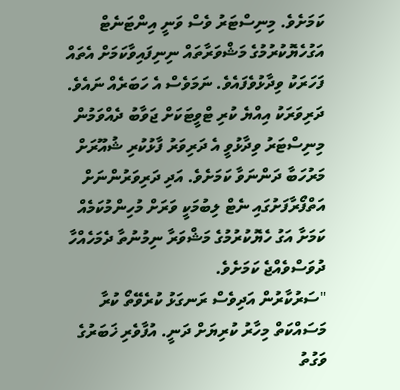ކަމަށެވެ. މިނިސްޓަރު ވެސް ވަނީ އިންޓަނެޓް އަގުހެޔޮކުރުމުގެ މަޝްވަރާތައް ނިނިފައިވާކަމަށް އެތައް ފަހަރަކު ވިދާޅުވެފައެވެ. ނަމަވެސް އެ ހަބަރެއް ނައެވެ.
ދަރިވަރަކު އިއްޔެ ކުރި ޓްވީޓަކަށް ޖަވާބު ދެއްވަމުން މިނިސްޓަރު ވިދާޅުވީ އެ ދަރިވަރު ފާޅުކުރި ޝުއޫރަށް މަރުހަބާ ދަންނަވާ ކަމަށެވެ. އަދި ދަރިވަރުންނަށް އަތްފޯރާފަށުގައި ނެޓް ލިބުމަކީ ވަރަށް މުހިންމުކަމެއް ކަމަށާ އަގު ހެޔޮކުރުމުގެ މަޝްވަރާ ނިމުނުތާ ދެމަހެއްހާ ދުވަސްވެއްޖެ ކަމަށެވެ.
"ސަރުކާރުން އަދިވެސް ރަނގަޅު ކުރެވޭތޯ ކުރާ މަސައްކަތް މިހާރު ކުރިޔަށް ދަނީ. އުފާވެރި ޚަބަރުގެ ވަގުތު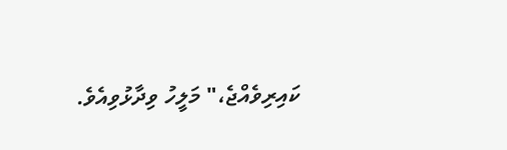ކައިރިވެއްޖެ،" މަލީހު ވިދާޅުވިއެވެ.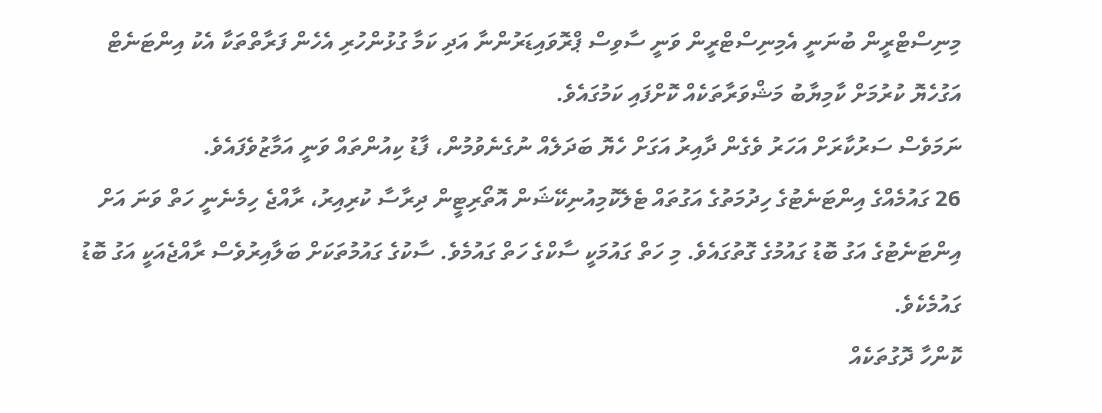މިނިސްޓްރީން ބުނަނީ އެމިނިސްޓްރީން ވަނީ ސާވިސް ޕްރޮވައިޑަރުންނާ އަދި ކަމާ ގުޅުންހުރި އެހެން ފަރާތްތަކާ އެކު އިންޓަނެޓް އަގުހެޔޮ ކުރުމަށް ކާމިޔާބު މަޝްވަރާތަކެއް ކޮށްފައި ކަމުގައެވެ.
ނަމަވެސް ސަރުކާރަށް އަހަރު ވެގެން ދާއިރު އަގަށް ހެޔޮ ބަދަލެއް ނުގެނެވުމުން، ފާޑު ކިއުންތައް ވަނީ އަމާޒުވެފައެވެ.
26 ގައުމެއްގެ އިންޓަނެޓުގެ ހިދުމަތުގެ އަގުތައް ޓެލެކޮމިއުނިކޭޝަން އޮތޯރިޓީން ދިރާސާ ކުރިއިރު، ރާއްޖެ ހިމެނެނީ ހަތް ވަނަ އަށް އިންޓަނެޓުގެ އަގު ބޮޑު ގައުމުގެ ގޮތުގައެވެ. މި ހަތް ގައުމަކީ ސާކްގެ ހަތް ގައުމެވެ. ސާކުގެ ގައުމުތަކަށް ބަލާއިރުވެސް ރާއްޖެއަކީ އަގު ބޮޑު ގައުމެކެވެ.
ކޮންހާ ދޮގުތަކެއް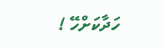ހަދާކަށްހޭ !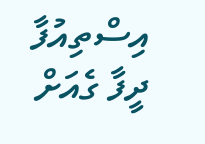އިސްތިއުފާ ދީފާ ގެއަށް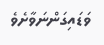ވަޑައިގަންނަވާށެވެ